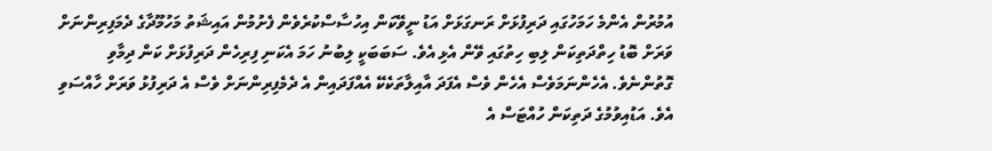އުމުރުން އެންމެ ހަމަހުގައި ދަރިފުޅަށް ރަނގަޅަށް އަޑު ނީވޭކަން އިހުސާސްކުރެވެން ފެށުމުން އައިޝަތު މަހުމޫދާގެ ދެމަފިރިންނަށް ވަރަށް ބޮޑު ހިތްދަތިކަން ލިބި ހިތުގައި ވޭން އެޅި އެވެ. ސަބަބަކީ ލިބުނު ހަމަ އެކަނި ފިރިހެން ދަރިފުޅަށް ކަން ދިމާވި ގޮތުންނެވެ. އެހެންނަމަވެސް އެހެން ވެސް އެފަދަ އާއިލާތަކެކޭ އެއްފަދައިން އެ ދެމެފިރިންނަށް ވެސް އެ ދަރިފުޅު ވަރަށް ހާއްސަވި އެވެ. އަޑުއިވުމުގެ ދަތިކަން ހުއްޓަސް އެ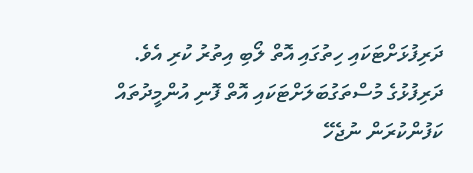ދަރިފުޅަށްޓަކައި ހިތުގައި އޮތް ލޯބި އިތުރު ކުރި އެވެ. ދަރިފުޅުގެ މުސްތަގުބަލަށްޓަކައި އޮތް ފޮނި އުންމީދުތައް ކަފުންކުރަން ނުޖެހޭ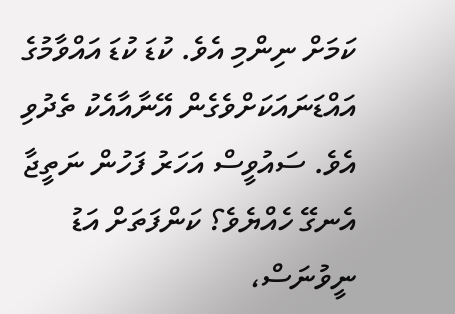ކަމަށް ނިންމި އެވެ. ކުޑަ ކުޑަ އައްވާމުގެ އައްޑަނައަކަށްވެގެން އޭނާއާއެކު ތެދުވި އެވެ. ސައުވީސް އަހަރު ފަހުން ނަތީޖާ އެނގޭ ހެއްޔެވެ؟ ކަންފަތަށް އަޑު ނީވުނަސް،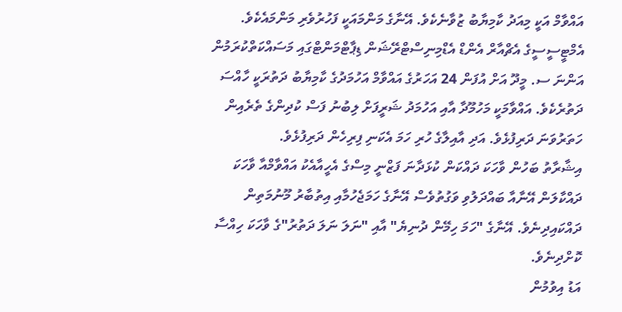އައްވާމް އަކީ މިއަދު ކާމިޔާބު ޒުވާނެކެވެ. އޭނާގެ މަންމައަކީ ފަހުރުވެރި މަންމައެކެވެ.
އެމްޓީސީސީގެ އެޗްއާރް އެންޑް އެޑްމިނިސްޓްރޭޝަން ޑިޕާޓްމަންޓްގައި މަސައްކަތްކުރަމުން އަންނަ ސ. މީދޫ އަށް އުފަން 24 އަހަރުގެ އައްވާމް އަހުމަދުގެ ކާމިޔާބު ދަތުރަކީ ހާއްސަ ދަތުރެކެވެ. އައްވާމަކީ މަހުމޫދާ އާއި އަހުމަދު ޝަރީފަށް ލިބުނު ފަސް ކުދިންގެ ތެރެއިން ހަތަރުވަނަ ދަރިފުޅެވެ. އަދި އާއިލާގެ ހުރި ހަމަ އެކަނި ފިރިހެން ދަރިފުޅެވެ.
އިޝާރާތު ބަހުން ވާހަކަ ދައްކަން ކުޅަދާނަ ފަޒްނީ މިސްގެ އެހީއާއެކު އައްވާމްއާ ވާހަކަ ދައްކާލަން އޭނާއާ ބައްދަލުވި ވަގުތުވެސް އޭނާގެ ހަމަޖެހުމާއި އިތުބާރު މޫނުމަތިން ދައްކައިދިނެވެ. އޭނާގެ "ހަމަ ހިމޭން ދުނިޔެ" އާއި "ނަލަ ނަލަ ދަތުރު"ގެ ވާހަކަ ހިއްސާ ކޮށްދިނެވެ.
އަޑު އިވުމުން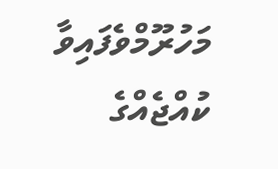މަހުރޫމްވެފައިވާ ކުއްޖެއްގެ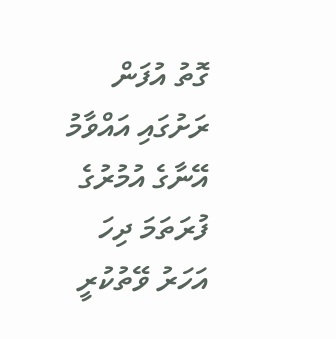ގޮތު އުފަން ރަށުގައި އައްވާމު އޭނާގެ އުމުރުގެ ފުރަތަމަ ދިހަ އަހަރު ވޭތުކުރީ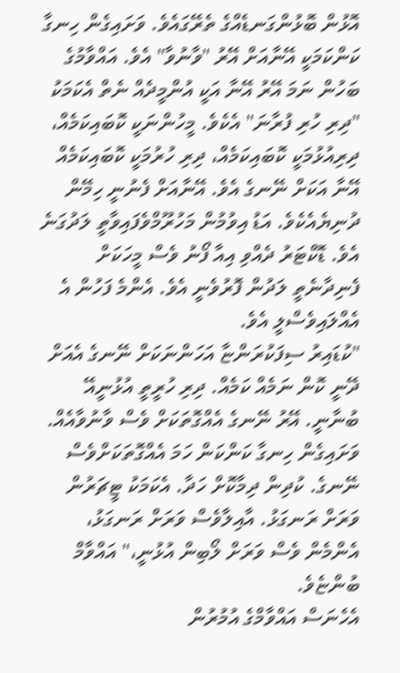އޮޅުން ބޮޅުންގަނޑެއްގެ ތެރޭގައެވެ. ވަށައިގެން ހިނގާ ކަންކަމަކީ އޭނާއަށް އޭރު "ވާނުވާ" އެވެ. އައްވާމުގެ ބަހުން ނަމަ އޭރު އޭނާ އަކީ އުންމީދެއް ނެތް އެކަމަކު "ދިރި ހުރި ފުރާނަ" އެކެވެ. މީހުންނަކީ ކޮބައިކަމެއް، ދިރިއުޅުމަކީ ކޮބައިކަމެއް، ދިރި ހުރުމަކީ ކޮބައިކަމެއް އޭނާ އަކަށް ނޭނގެ އެވެ. އޭނާއަށް ފެނުނީ ހިމޭން ދުނިޔެއެކެވެ. އަޑު އިވުމުން މަހުރޫމްވެފައިވާތީ ލަދުގަނެ އެވެ. ޑޮކްޓަރު ދެއްވި އިއާ ފޯނު ވެސް މީހަކަށް ފެނިދާނެތީ ލަދުން ފޮރުވެނީ އެވެ. އެންމެ ފަހުން އެ އެއްލައިވެސްލީ އެވެ.
"ކުޑައިރު ސިފަކުރަންޏާ އަހަންނަކަށް ނޭނގެ އެއަށް ދޭނީ ކޮން ނަމެއް ކަމެއް. ދިރި ހުރީތީ އުޅުނީއޭ ބުނާނީ. އޭރު ނޭނގެ އެއްގޮތަކަށް ވެސް ވާނުވާއެއް. ވަށައިގެން ހިނގާ ކަންކަން ހަމަ އެއްގޮތަކަށްވެސް ނޭނގެ. ކުދިން ދިމާކޮށް ހަދާ. އެކަމަކު ޓީޗަރުން ވަރަށް ރަނގަޅު. އާއިލާވެސް ވަރަށް ރަނގަޅު، އެންމެން ވެސް ވަރަށް ލޯބިން އުޅުނީ،" އައްވާމް ބުންޏެވެ.
އެހެނަސް އައްވާމްގެ އުމުރުން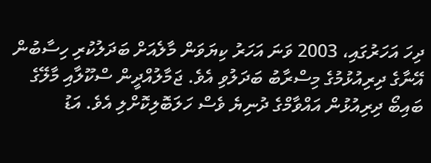ދިހަ އަހަރުގައި، 2003 ވަނަ އަހަރު ކިޔަވަން މާލެއަށް ބަދަލުކުރި ހިސާބުން އޭނާގެ ދިރިއުޅުމުގެ މިސްރާބު ބަދަލުވި އެވެ. ޖަމާލުއްދީން ސްކޫލާއި މާލޭގެ ބައިބޯ ދިރިއުޅުން އައްވާމްގެ ދުނިޔެ ވެސް ހަލަބޮލިކޮށްލި އެވެ. އަޑު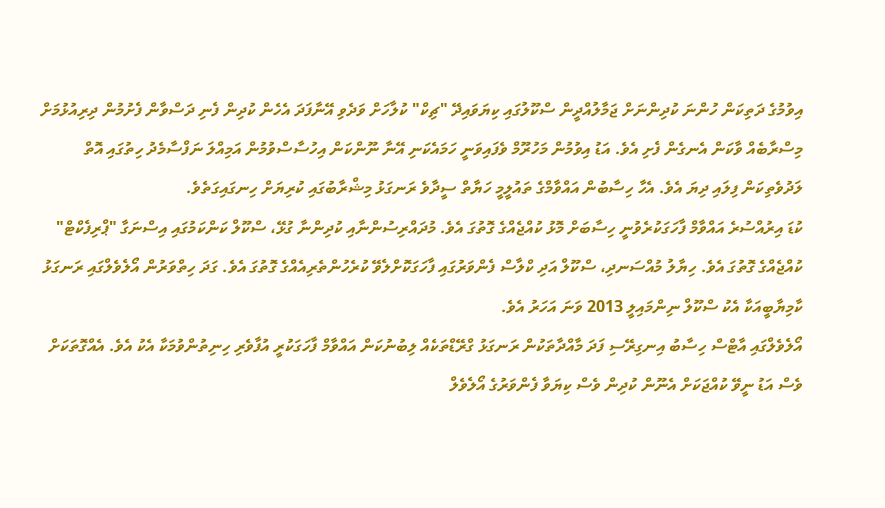އިވުމުގެ ދަތިކަން ހުންނަ ކުދިންނަށް ޖަމާލުއްދީން ސްކޫލުގައި ކިޔަވައިދޭ "ޗިކް" ކުލާހަށް ވަދެވި އޭނާފަދަ އެހެން ކުދިން ފެނި ދަސްވާން ފެށުމުން ދިރިއުޅުމަށް މިސްރާބެއް ވާކަން އެނގެން ފެށި އެވެ. އަޑު އިވުމުން މަހުރޫމް ވެފައިވަނީ ހަމައެކަނި އޭނާ ނޫންކަން އިހުސާސްވުމުން އަމިއްލަ ނަފްސާމެދު ހިތުގައި އޮތް ލަދުވެތިކަން ފިލައި ދިޔަ އެވެ. އެހާ ހިސާބުން އައްވާމްގެ ތައުލީމީ ހަޔާތް ސީދާވެ ރަނގަޅު މިޝްރާބުގައި ކުރިޔަށް ހިނގައިގަތެވެ.
ކުޑަ އިރުއްސުރެ އައްވާމް ފާހަގަކުރެވުނީ ހިސާބަށް މޮޅު ކުއްޖެއްގެ ގޮތުގަ އެވެ. މުދައްރިސުންނާއި ކުދިންނާ ގުޅޭ، ސްކޫލް ކަންކަމުގައި އިސްނަގާ "ޕްރިފެކްޓް" ކުއްޖެއްގެ ގޮތުގަ އެވެ. ހިޔާލު މުއްސަނދި، ސްކޫލް އަދި ކްލާސް ފެންވަރުގައި ފާހަގަކޮށްލެވޭ ކުރެހުންތެރިއެއްގެ ގޮތުގަ އެވެ. ގަދަ ހިތްވަރުން އޯލެވެލްގައި ރަނގަޅު ކާމިޔާބީއަކާ އެކު ސްކޫލް ނިންމައިލީ 2013 ވަނަ އަހަރު އެވެ.
އޯލެވެލްގައި އާޓްސް ހިސާބު އިނގިރޭސި ފަދަ މާއްދާތަކުން ރަނގަޅު ގްރޭޑްތަކެއް ލިބުނުކަން އައްވާމް ފާހަގަކުރީ އުފާވެރި ހިނިތުންވުމަކާ އެކު އެވެ. އެއްގޮތަކަށް ވެސް އަޑު ނީވޭ ކުއްޖަކަށް އެނޫން ކުދިން ވެސް ކިޔަވާ ފެންވަރުގެ އޯލެވެލް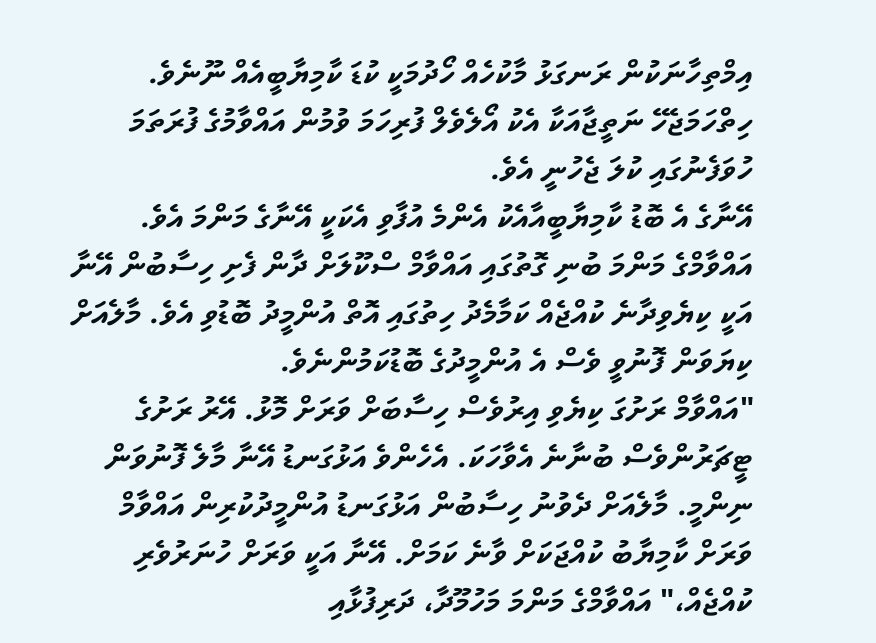އިމްތިހާނަކުން ރަނގަޅު މާކުހެއް ހޯދުމަކީ ކުޑަ ކާމިޔާބީއެއް ނޫނެވެ. ހިތްހަމަޖެހޭ ނަތީޖާއަކާ އެކު އޯލެވެލް ފުރިހަމަ ވުމުން އައްވާމުގެ ފުރަތަމަ ހުވަފެނުގައި ކުލަ ޖެހުނީ އެވެ.
އޭނާގެ އެ ބޮޑު ކާމިޔާބީއާއެކު އެންމެ އުފާވި އެކަކީ އޭނާގެ މަންމަ އެވެ. އައްވާމްގެ މަންމަ ބުނި ގޮތުގައި އައްވާމް ސްކޫލަށް ދާން ފެށި ހިސާބުން އޭނާ އަކީ ކިޔެވިދާނެ ކުއްޖެއް ކަމާމެދު ހިތުގައި އޮތް އުންމީދު ބޮޑުވި އެވެ. މާލެއަށް ކިޔަވަން ފޮނުވީ ވެސް އެ އުންމީދުގެ ބޮޑުކަމުންނެވެ.
"އައްވާމް ރަށުގަ ކިޔެވި އިރުވެސް ހިސާބަށް ވަރަށް މޮޅު. އޭރު ރަށުގެ ޓީޗަރުންވެސް ބުނާނެ އެވާހަކަ. އެހެންވެ އަޅުގަނޑު އޭނާ މާލެ ފޮނުވަން ނިންމީ. މާލެއަށް ދެވުނު ހިސާބުން އަޅުގަނޑު އުންމީދުކުރިން އައްވާމް ވަރަށް ކާމިޔާބު ކުއްޖަކަށް ވާނެ ކަމަށް. އޭނާ އަކީ ވަރަށް ހުނަރުވެރި ކުއްޖެއް،" އައްވާމްގެ މަންމަ މަހުމޫދާ، ދަރިފުޅާއި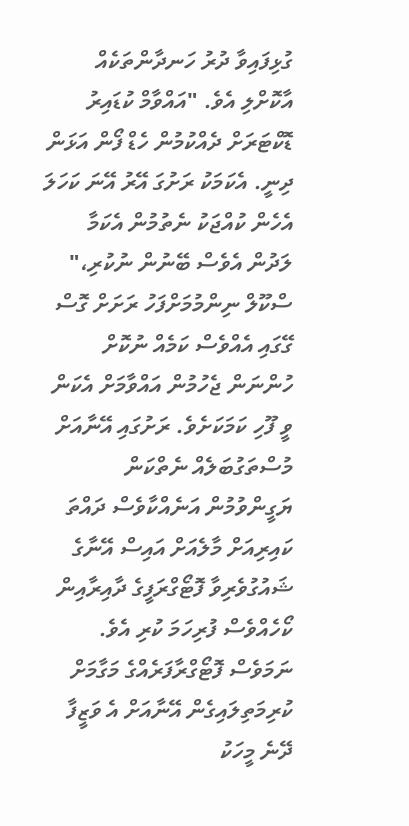ގުޅިފައިވާ ދުރު ހަނދާންތަކެއް އާކޮށްލި އެވެ. "އައްވާމް ކުޑައިރު ޑޮކްޓަރަށް ދެއްކުމުން ހެޑް ފޯން އަޅަން ދިނީ. އެކަމަކު ރަށުގަ އޭރު އޭނަ ކަހަލަ އެހެން ކުއްޖަކު ނެތުމުން އެކަމާ ލަދުން އެވެސް ބޭނުން ނުކުރި،"
ސްކޫލް ނިންމުމަށްފަހު ރަށަށް ގޮސް ގޭގައި އެއްވެސް ކަމެއް ނުކޮށް ހުންނަން ޖެހުމުން އައްވާމަށް އެކަން ވީ ފޫހި ކަމަކަށެވެ. ރަށުގައި އޭނާއަށް މުސްތަގުބަލެއް ނެތްކަން ޔަގީންވުމުން އަނެއްކާވެސް ދައްތަ ކައިރިއަށް މާލެއަށް އައިސް އޭނާގެ ޝައުގުވެރިވާ ފޮޓޯގްރަފީގެ ދާއިރާއިން ކޯހެއްވެސް ފުރިހަމަ ކުރި އެވެ. ނަމަވެސް ފޮޓޯގްރާފަރެއްގެ މަގާމަށް ކުރިމަތިލައިގެން އޭނާއަށް އެ ވަޒީފާ ދޭނެ މީހަކު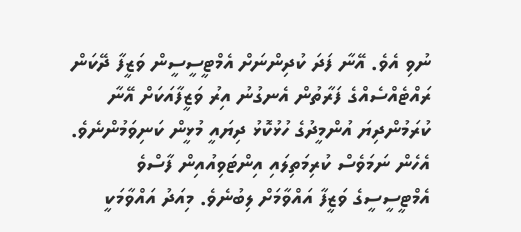ނުވި އެވެ. އޭނާ ފަދަ ކުދިންނަށް އެމްޓީސީސީން ވަޒީފާ ދޭކަން ރައްޓެއްސެއްގެ ފަރާތުން އެނގުނު އިރު ވަޒީފާއަކަށް އޭނާ ކުރަމުންދިޔަ އުންމީދުގެ ހުޅުކޮޅު ދިޔައީ މުޅީން ކަނިވަމުންނެވެ.
އެހެން ނަމަވެސް ކުރިމަތިލައި އިންޓަވިއުއިން ފާސްވެ އެމްޓީސީސީގެ ވަޒީފާ އައްވާމަށް ލިބުނެވެ. މިއަދު އައްވާމަކީ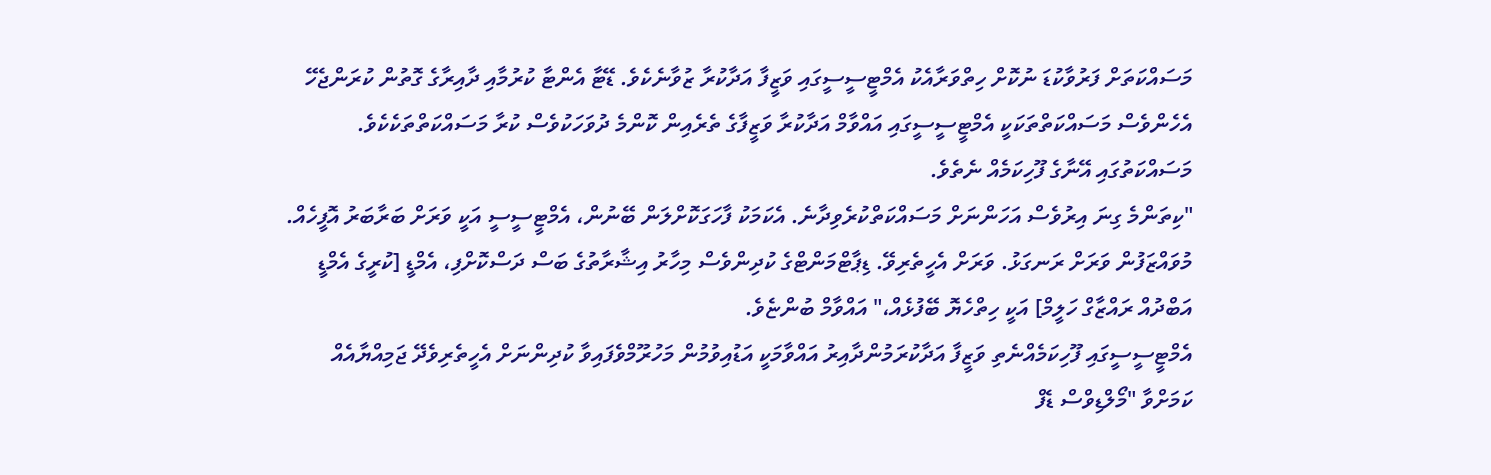މަސައްކަތަށް ފަރުވާކުޑަ ނުކޮށް ހިތްވަރާއެކު އެމްޓީސީސީގައި ވަޒީފާ އަދާކުރާ ޒުވާނެކެވެ. ޑޭޓާ އެންޓާ ކުރުމާއި ދާއިރާގެ ގޮތުން ކުރަންޖެހޭ އެހެންވެސް މަސައްކަތްތަކަކީ އެމްޓީސީސީގައި އައްވާމް އަދާކުރާ ވަޒީފާގެ ތެރެއިން ކޮންމެ ދުވަހަކުވެސް ކުރާ މަސައްކަތްތަކެކެވެ. މަސައްކަތުގައި އޭނާގެ ފޫހިކަމެއް ނެތެވެ.
"ކިތަންމެ ގިނަ އިރުވެސް އަހަންނަށް މަސައްކަތްކުރެވިދާނެ. އެކަމަކު ފާހަގަކޮށްލަން ބޭނުން، އެމްޓީސީސީ އަކީ ވަރަށް ބަރާބަރު އޮފީހެއް. މުވައްޒަފުން ވަރަށް ރަނގަޅު. ވަރަށް އެހީތެރިވޭ. ޑިޕާޓްމަންޓްގެ ކުދިންވެސް މިހާރު އިޝާރާތުގެ ބަސް ދަސްކޮށްފި، އެމްޑީ [ކުރީގެ އެމްޑީ އަބްދުއް ރައްޒާގް ހަލީމް] އަކީ ހިތްހެޔޮ ބޭފުޅެއް،" އައްވާމް ބުންޏެވެ.
އެމްޓީސީސީގައި ފޫހިކަމެއްނެތި ވަޒީފާ އަދާކުރަމުންދާއިރު އައްވާމަކީ އަޑުއިވުމުން މަހުރޫމްވެފައިވާ ކުދިންނަށް އެހީތެރިވެދޭ ޖަމިއްޔާއެއް ކަމަށްވާ "މޯލްޑިވްސް ޑެފް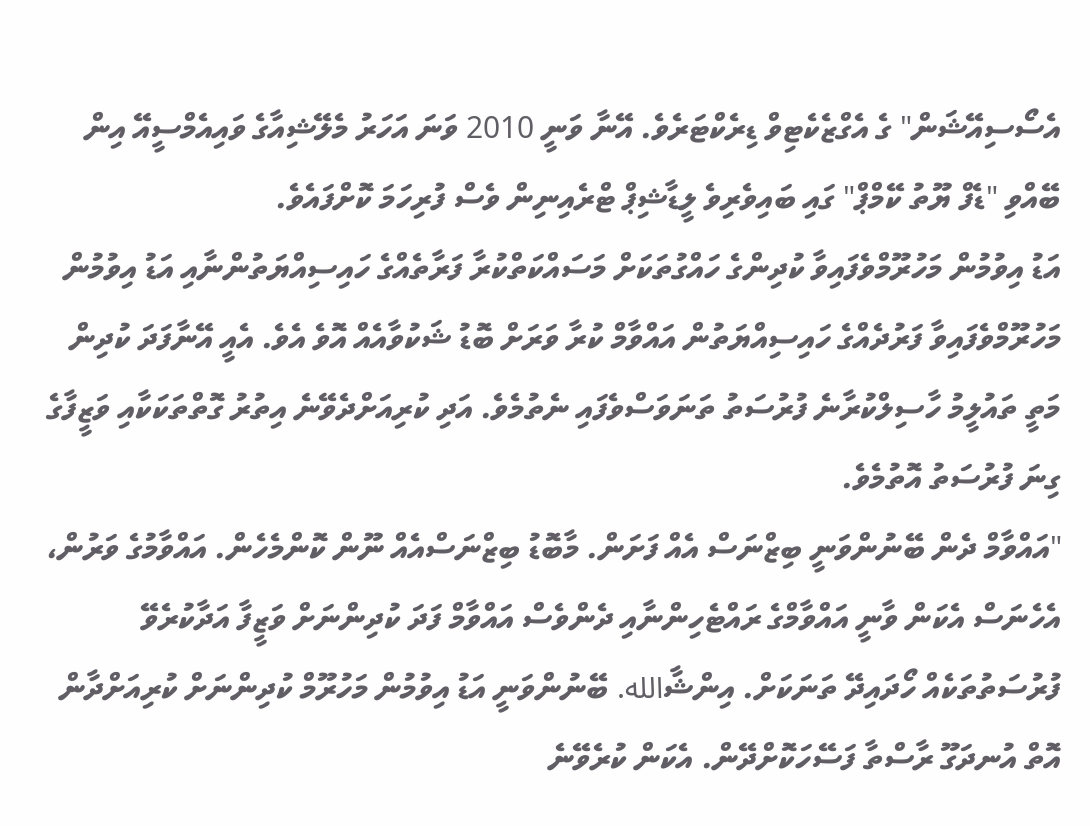އެސޯސިއޭޝަން" ގެ އެގްޒެކެޓިވް ޑިރެކްޓަރެވެ. އޭނާ ވަނީ 2010 ވަނަ އަހަރު މެލޭޝިއާގެ ވައިއެމްސީއޭ އިން ބޭއްވި "ޑެފް ޔޫތު ކޭމްޕް" ގައި ބައިވެރިވެ ލީޑާޝިޕް ޓްރެއިނިން ވެސް ފުރިހަމަ ކޮށްފައެވެ.
އަޑު އިވުމުން މަހުރޫމްވެފައިވާ ކުދިންގެ ހައްގުތަކަށް މަސައްކަތްކުރާ ފަރާތެއްގެ ހައިސިއްޔަތުންނާއި އަޑު އިވުމުން މަހުރޫމްވެފައިވާ ފަރުދެއްގެ ހައިސިއްޔަތުން އައްވާމް ކުރާ ވަރަށް ބޮޑު ޝަކުވާއެއް އޮވެ އެވެ. އެއީ އޭނާފަދަ ކުދިން މަތީ ތައުލީމު ހާސިލްކުރާނެ ފުރުސަތު ތަނަވަސްވެފައި ނެތުމެވެ. އަދި ކުރިއަށްދެވޭނެ އިތުރު ގޮތްތަކަކާއި ވަޒީފާގެ ގިނަ ފުރުސަތު އޮތުމެވެ.
"އައްވާމް ދެން ބޭނުންވަނީ ބިޒްނަސް އެއް ފަށަން. މާބޮޑު ބިޒްނަސްއެއް ނޫން ކޮންމެހެން. އައްވާމުގެ ވަރުން، އެހެނަސް އެކަން ވާނީ އައްވާމްގެ ރައްޓެހިންނާއި ދެންވެސް އައްވާމް ފަދަ ކުދިންނަށް ވަޒީފާ އަދާކުރެވޭ ފުރުސަތުތަކެއް ހޯދައިދޭ ތަނަކަށް. އިންޝާالله. ބޭނުންވަނީ އަޑު އިވުމުން މަހުރޫމް ކުދިންނަށް ކުރިއަށްދާން އޮތް އުނދަގޫ ރާސްތާ ފަސޭހަކޮށްދޭން. އެކަން ކުރެވޭނެ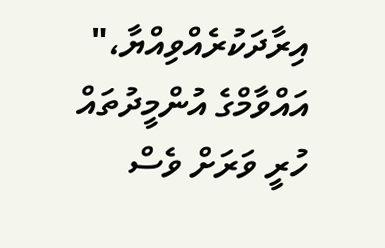އިރާދަކުރެއްވިއްޔާ،" އައްވާމްގެ އުންމީދުތައް ހުރީ ވަރަށް ވެސް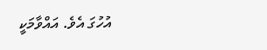އުހުގަ އެވެ. އައްވާމަކީ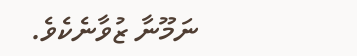ނަމޫނާ ޒުވާނެކެވެ.